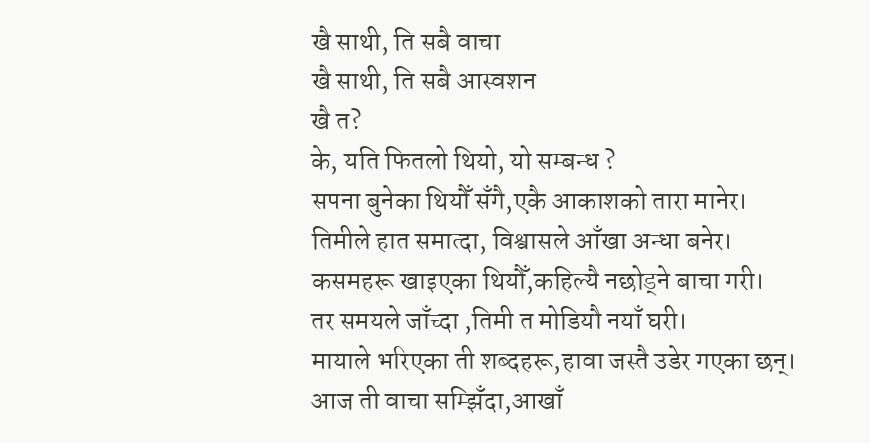खै साथी, ति सबै वाचा
खै साथी, ति सबै आस्वशन
खै त?
के, यति फितलो थियो, यो सम्बन्ध ?
सपना बुनेका थियौँ सँगै,एकै आकाशको तारा मानेर।
तिमीले हात समात्दा, विश्वासले आँखा अन्धा बनेर।
कसमहरू खाइएका थियौँ,कहिल्यै नछोड्ने बाचा गरी।
तर समयले जाँच्दा ,तिमी त मोडियौ नयाँ घरी।
मायाले भरिएका ती शब्दहरू,हावा जस्तै उडेर गएका छन्।
आज ती वाचा सम्झिँदा,आखाँ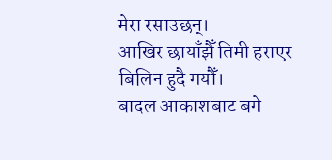मेरा रसाउछन्।
आखिर छायाँझैँ तिमी हराएर बिलिन हुदै गयौँ।
बादल आकाशबाट बगे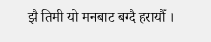झै तिमी यो मनबाट बग्दै हरायौँ ।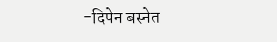-दिपेन बस्नेत